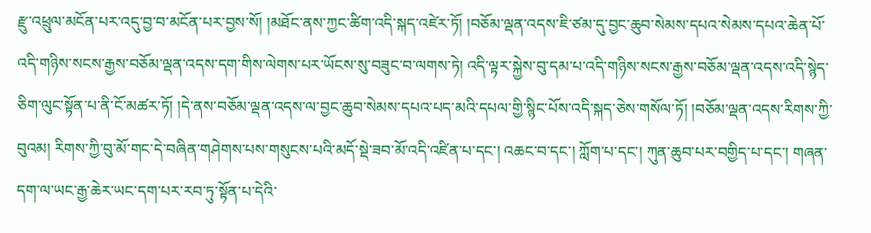རྫུ་འཕྲུལ་མངོན་པར་འདུ་བྱ་བ་མངོན་པར་བྱས་སོ། །མཐོང་ནས་ཀྱང་ཚིག་འདི་སྐད་འཛེར་ཏོ། །བཅོམ་ལྡན་འདས་ཇི་ཙམ་དུ་བྱང་ཆུབ་སེམས་དཔའ་སེམས་དཔའ་ཆེན་པོ་འདི་གཉིས་སངས་རྒྱས་བཅོམ་ལྡན་འདས་དག་གིས་ལེགས་པར་ཡོངས་སུ་བཟུང་བ་ལགས་ཏེ། འདི་ལྟར་སྐྱེས་བུ་དམ་པ་འདི་གཉིས་སངས་རྒྱས་བཅོམ་ལྡན་འདས་འདི་སྙེད་ཅིག་ལུང་སྟོན་པ་ནི་ངོ་མཚར་ཏོ། །དེ་ནས་བཅོམ་ལྡན་འདས་ལ་བྱང་ཆུབ་སེམས་དཔའ་པད་མའི་དཔལ་གྱི་སྙིང་པོས་འདི་སྐད་ཅེས་གསོལ་ཏོ། །བཅོམ་ལྡན་འདས་རིགས་ཀྱི་བུའམ། རིགས་ཀྱི་བུ་མོ་གང་དེ་བཞིན་གཤེགས་པས་གསུངས་པའི་མདོ་སྡེ་ཟབ་མོ་འདི་འཛིན་པ་དང་། འཆང་བ་དང་། ཀློག་པ་དང་། ཀུན་ཆུབ་པར་བགྱིད་པ་དང་། གཞན་དག་ལ་ཡང་རྒྱ་ཆེར་ཡང་དག་པར་རབ་ཏུ་སྟོན་པ་དེའི་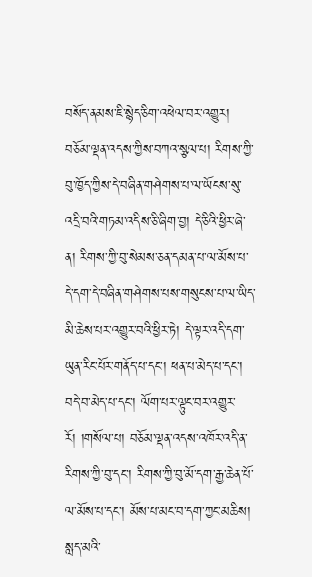བསོད་ནམས་ཇི་སྙེད་ཅིག་འཕེལ་བར་འགྱུར། བཅོམ་ལྡན་འདས་ཀྱིས་བཀའ་སྩལ་པ། རིགས་ཀྱི་བུ་ཁྱོད་ཀྱིས་དེ་བཞིན་གཤེགས་པ་ལ་ཡོངས་སུ་འདྲི་བའི་གཏམ་འདིས་ཅི་ཞིག་བྱ། དེ་ཅིའི་ཕྱིར་ཞེ་ན། རིགས་ཀྱི་བུ་སེམས་ཅན་དམན་པ་ལ་མོས་པ་དེ་དག་དེ་བཞིན་གཤེགས་པས་གསུངས་པ་ལ་ཡིད་མི་ཆེས་པར་འགྱུར་བའི་ཕྱིར་ཏེ། དེ་ལྟར་འདི་དག་ཡུན་རིང་པོར་གནོད་པ་དང་། ཕན་པ་མེད་པ་དང་། བདེ་བ་མེད་པ་དང་། ལོག་པར་ལྟུང་བར་འགྱུར་རོ། །གསོལ་པ། བཅོམ་ལྡན་འདས་འཁོར་འདི་ན་རིགས་ཀྱི་བུ་དང་། རིགས་ཀྱི་བུ་མོ་དག་རྒྱ་ཆེན་པོ་ལ་མོས་པ་དང་། མོས་པ་མང་བ་དག་ཀྱང་མཆིས། སླད་མའི་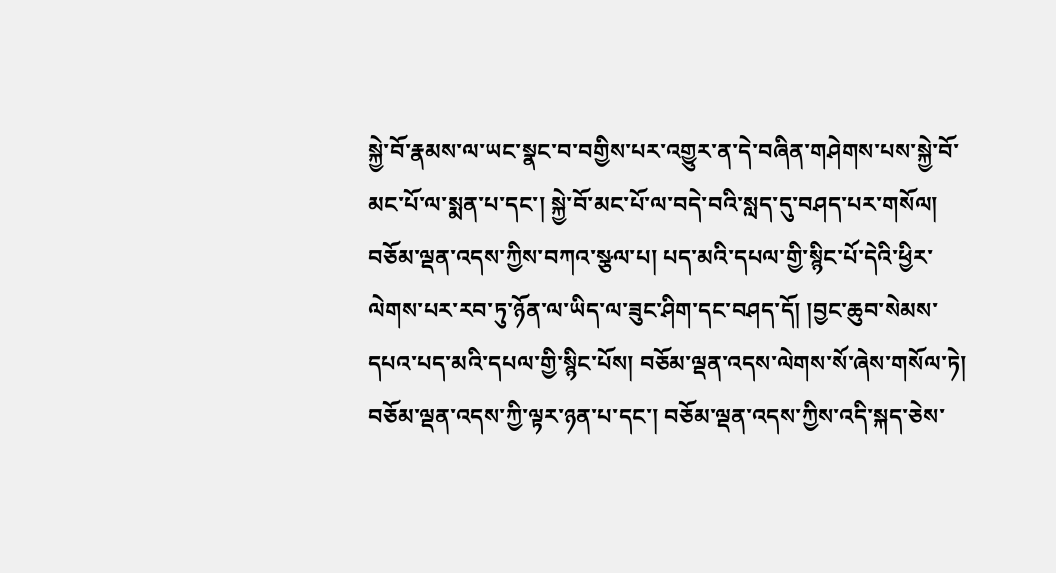སྐྱེ་བོ་རྣམས་ལ་ཡང་སྣང་བ་བགྱིས་པར་འགྱུར་ན་དེ་བཞིན་གཤེགས་པས་སྐྱེ་བོ་མང་པོ་ལ་སྨན་པ་དང་། སྐྱེ་བོ་མང་པོ་ལ་བདེ་བའི་སླད་དུ་བཤད་པར་གསོལ། བཅོམ་ལྡན་འདས་ཀྱིས་བཀའ་སྩལ་པ། པད་མའི་དཔལ་གྱི་སྙིང་པོ་དེའི་ཕྱིར་ལེགས་པར་རབ་ཏུ་ཉོན་ལ་ཡིད་ལ་ཟུང་ཤིག་དང་བཤད་དོ། །བྱང་ཆུབ་སེམས་དཔའ་པད་མའི་དཔལ་གྱི་སྙིང་པོས། བཅོམ་ལྡན་འདས་ལེགས་སོ་ཞེས་གསོལ་ཏེ། བཅོམ་ལྡན་འདས་ཀྱི་ལྟར་ཉན་པ་དང་། བཅོམ་ལྡན་འདས་ཀྱིས་འདི་སྐད་ཅེས་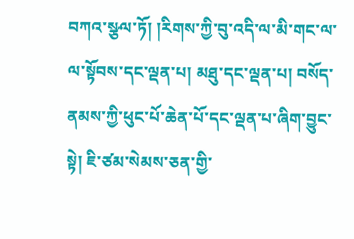བཀའ་སྩལ་ཏོ། །རིགས་ཀྱི་བུ་འདི་ལ་མི་གང་ལ་ལ་སྟོབས་དང་ལྡན་པ། མཐུ་དང་ལྡན་པ། བསོད་ནམས་ཀྱི་ཕུང་པོ་ཆེན་པོ་དང་ལྡན་པ་ཞིག་བྱུང་སྟེ། ཇི་ཙམ་སེམས་ཅན་གྱི་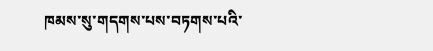ཁམས་སུ་གདགས་པས་བཏགས་པའི་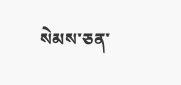སེམས་ཅན་